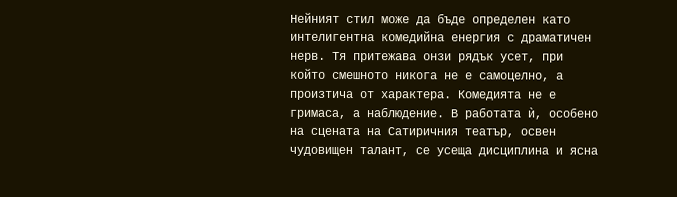Нейният стил може да бъде определен като интелигентна комедийна енергия с драматичен нерв. Тя притежава онзи рядък усет, при който смешното никога не е самоцелно, а произтича от характера. Комедията не е гримаса, а наблюдение. В работата ѝ, особено на сцената на Сатиричния театър, освен чудовищен талант, се усеща дисциплина и ясна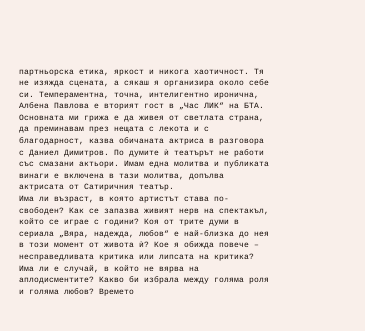партньорска етика, яркост и никога хаотичност. Тя не изяжда сцената, а сякаш я организира около себе си. Темпераментна, точна, интелигентно иронична, Албена Павлова е вторият гост в „Час ЛИК“ на БТА.
Основната ми грижа е да живея от светлата страна, да преминавам през нещата с лекота и с благодарност, казва обичаната актриса в разговора с Даниел Димитров. По думите ѝ театърът не работи със смазани актьори. Имам една молитва и публиката винаги е включена в тази молитва, допълва актрисата от Сатиричния театър.
Има ли възраст, в която артистът става по-свободен? Как се запазва живият нерв на спектакъл, който се играе с години? Коя от трите думи в сериала „Вяра, надежда, любов“ е най-близка до нея в този момент от живота ѝ? Кое я обижда повече – несправедливата критика или липсата на критика? Има ли е случай, в който не вярва на аплодисментите? Какво би избрала между голяма роля и голяма любов? Времето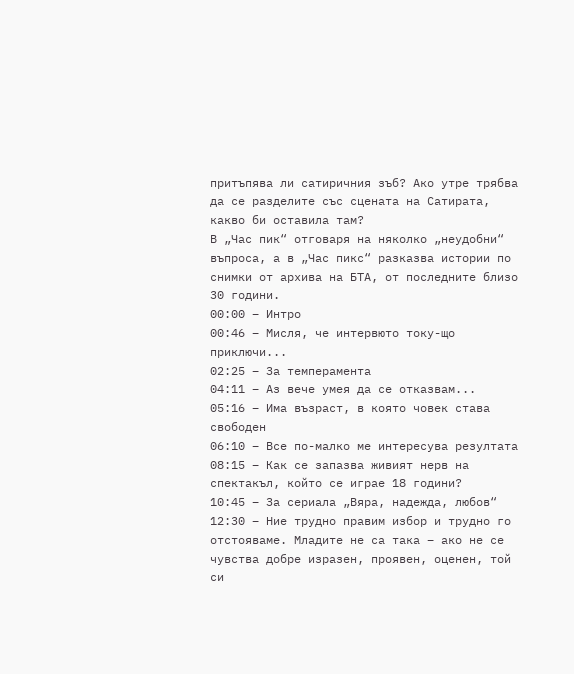притъпява ли сатиричния зъб? Ако утре трябва да се разделите със сцената на Сатирата, какво би оставила там?
В „Час пик“ отговаря на няколко „неудобни“ въпроса, а в „Час пикс“ разказва истории по снимки от архива на БТА, от последните близо 30 години.
00:00 – Интро
00:46 – Мисля, че интервюто току-що приключи...
02:25 – За темперамента
04:11 – Аз вече умея да се отказвам...
05:16 – Има възраст, в която човек става свободен
06:10 – Все по-малко ме интересува резултата
08:15 – Как се запазва живият нерв на спектакъл, който се играе 18 години?
10:45 – За сериала „Вяра, надежда, любов“
12:30 – Ние трудно правим избор и трудно го отстояваме. Младите не са така – ако не се чувства добре изразен, проявен, оценен, той си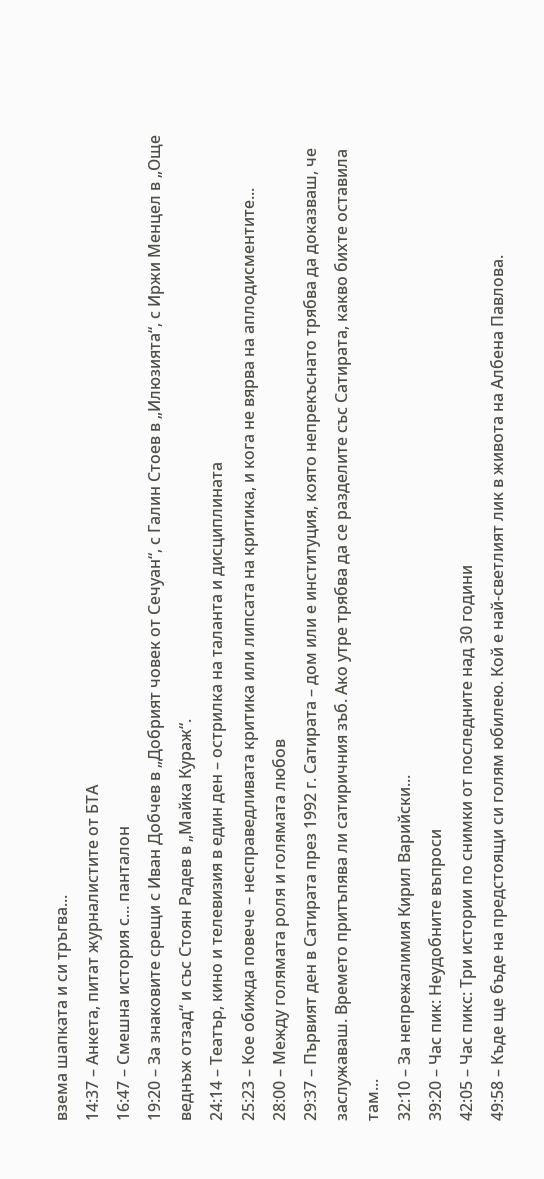взема шапката и си тръгва...
14:37 – Анкета, питат журналистите от БТА
16:47 – Смешна история с... панталон
19:20 – За знаковите срещи с Иван Добчев в „Добрият човек от Сечуан“, с Галин Стоев в „Илюзията“, с Иржи Менцел в „Още веднъж отзад“ и със Стоян Радев в „Майка Кураж“.
24:14 – Театър, кино и телевизия в един ден – острилка на таланта и дисциплината
25:23 – Кое обижда повече – несправедливата критика или липсата на критика, и кога не вярва на аплодисментите...
28:00 – Между голямата роля и голямата любов
29:37 – Първият ден в Сатирата през 1992 г. Сатирата – дом или е институция, която непрекъснато трябва да доказваш, че заслужаваш. Времето притъпява ли сатиричния зъб. Ако утре трябва да се разделите със Сатирата, какво бихте оставила там...
32:10 – За непрежалимия Кирил Варийски...
39:20 – Час пик: Неудобните въпроси
42:05 – Час пикс: Три истории по снимки от последните над 30 години
49:58 – Къде ще бъде на предстоящи си голям юбилею. Кой е най-светлият лик в живота на Албена Павлова.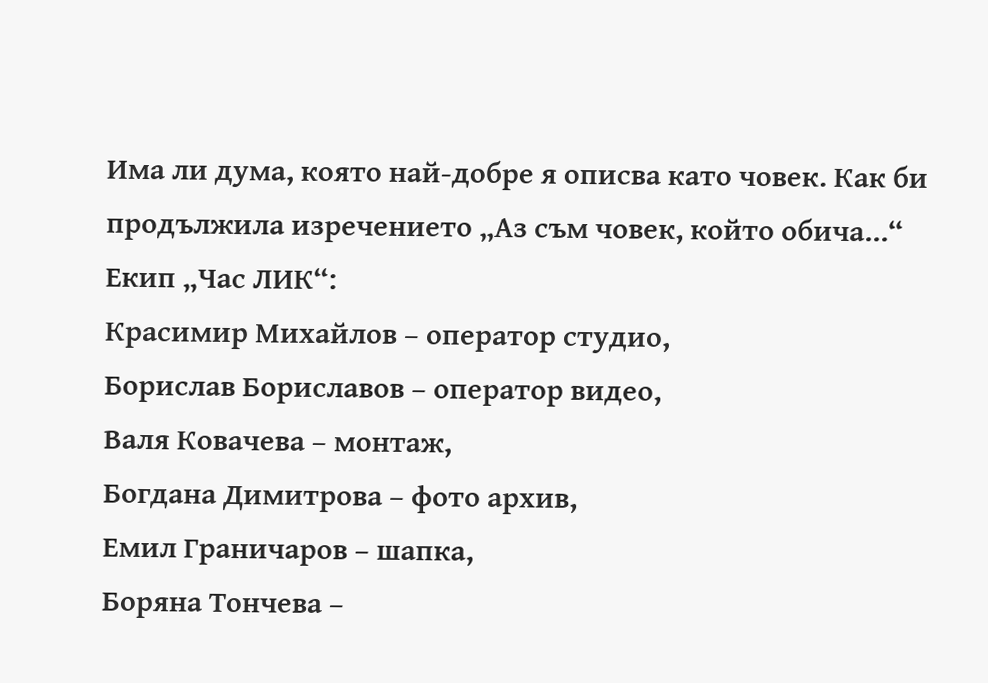Има ли дума, която най-добре я описва като човек. Как би продължила изречението „Аз съм човек, който обича...“
Екип „Час ЛИК“:
Красимир Михайлов – оператор студио,
Борислав Бориславов – оператор видео,
Валя Ковачева – монтаж,
Богдана Димитрова – фото архив,
Емил Граничаров – шапка,
Боряна Тончева –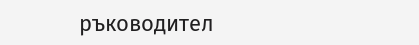ръководител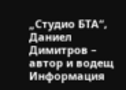„Студио БТА“,
Даниел Димитров – автор и водещ
Информация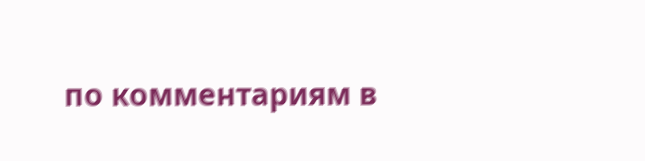по комментариям в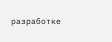разработке